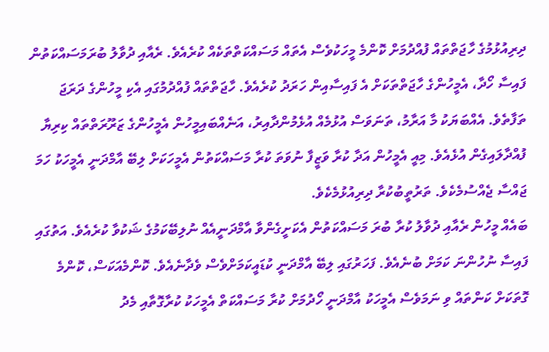ދިރިއުޅުމުގެ ހާޖަތްތައް ފުއްދުމަށް ކޮންމެ މީހަކުވެސް އެތައް މަސައްކަތްތަކެއް ކުރެއެވެ. ރެއާއި ދުވާލު ބުރަމަސައްކަތުން ފައިސާ ހޯދާ، އެމީހުންގެ ހާޖަތްތަކަށް އެ ފައިސާއިން ހަރަދު ކުރެއެވެ. ހާޖަތްތައް ފުއްދުމުގައި އެކި މީހުންގެ ދަރަޖަ ތަފާތެވެ. އެއްބަޔަކު މާ އަރާމު، ތަނަވަސް އުޅުމެއް އުޅެމުންދާއިރު، އަނެއްބައިމީހުން އެމީހުންގެ ޒަރޫރަތްތައް ކިރިޔާ ފުއްދާލައިގެން އުޅެއެވެ. މިއީ އެމީހުން އަދާ ކުރާ ވަޒީފާ ނުވަތަ ކުރާ މަސައްކަތުން އެމީހަކަށް ލިބޭ އާމްދަނީ އެމީހަކު ހަމަ ޖައްސާ ޖެއްސުމެކެވެ. ތަރުތީބުކުރާ ދިރިއުޅުމެކެވެ.
ބައެއް މީހުން ރެއާއި ދުވާލު ކުރާ ބުރަ މަސައްކަތުން އެކަށީގެންވާ އާމްދަނީއެއް ނުލިބޭކަމުގެ ޝަކުވާ ކުރެއެވެ. އަތުގައި ފައިސާ ނުހުންނަ ކަމަށް ބުނެއެވެ. ފަހަރުގައި ލިބޭ އާމްދަނީ ކުޑައީކަމަށްވެސް ވެދާނެއެވެ. ކޮންމެއަކަސް، ކޮންމެ ގޮތަކަށް ކަންތައް ވި ނަމަވެސް އެމީހަކު އާމްދަނީ ހޯދުމަށް ކުރާ މަސައްކަތް އެމީހަކު ކުރާގޮތާއި މެދު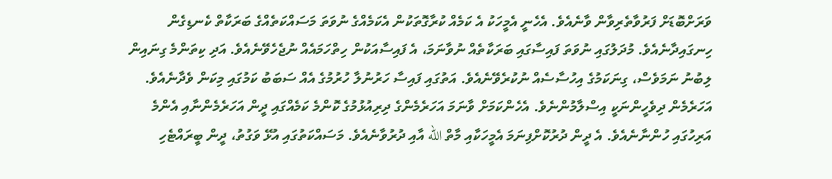ވަރަށްބޮޑަށް ފަރުވާތެރިވާން ވާނެއެވެ. އެހެނީ އެމީހަކު އެ ކަމެއް ކުރާގޮތަކުން އެކަމެއްގެ ނުވަތަ މަސައްކަތެއްގެ ބަރަކާތް ކެނޑިގެން ހިނގައިދާނެއެވެ. މުދަލުގައި ނުވަތަ ފައިސާގައި ބަރަކާތެއް ނުވާނަމަ، އެ ފައިސާއަކުން ހިތްހަމައެއް ނުޖެހެވޭނެއެވެ. އަދި ކިތަންމެ ގިނައިން ލިބުނު ނަމަވެސް، ގިނަކަމުގެ އިހުސާސެއް ނުކުރެވޭނެއެވެ. އަތުގައި ފައިސާ ހަރުނުލާ ހުރުމުގެ އެއް ސަބަބު ކަމުގައި މިކަން ވެދާނެއެވެ.
އަހަރެމެން ދިވެހީންނަކީ އިސްލާމުންނެވެ. އެހެންކަމަށް ވާނަމަ އަހަރެމެންގެ ދިރިއުޅުމުގެ ކޮންމެ ކަމެއްގައި ދީން އަހަރެމެންނާއި އެންމެ އަރިހުގައި ހުންނާނެއެވެ. އެ ދީން ދުރުކޮށްފިނަމަ އެމީހަކާއި މާތް الله އާއި ދުރުވާނެއެވެ. މަސައްކަތުގައި އުޅޭ ވަގުތު، ދީން ބީރައްޓެހި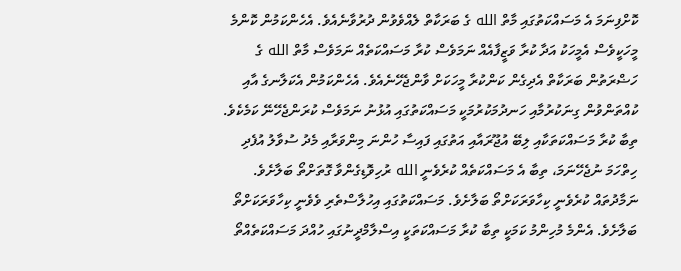ކޮށްފިނަމަ އެ މަސައްކަތުގައި މާތް الله ގެ ބަރަކާތް ލެއްވެވުން ދުރުވާނެއެވެ. އެހެންކަމުން ކޮންމެ މީހަކީވެސް އެމީހަކު އަދާ ކުރާ ވަޒީފާއެއް ނަމަވެސް ކުރާ މަސައްކަތެއް ނަމަވެސް މާތް الله ގެ ހަޟްރަތުން ބަރަކާތް އެދިގެން ކަންކުރާ މީހަކަށް ވާންޖެހޭނެއެވެ. އެހެންކަމުން އެކަލާނގެ އާއި ކުއްތަންވުން ގިނަކުރުމާއި ހަނދުމަކުރުމަކީ މަސައްކަތުގައި އުޅުނު ނަމަވެސް ކުރަންޖެހޭނޭ ކަމެކެވެ.
ތިބާ ކުރާ މަސައްކަތަކާއި ލިބޭ އުޖޫރައާއި އަތުގައި ފައިސާ ހުންނަ މިންވަރާއި މެދު ސުވާލު އުފެދި ހިތްހަމަ ނުޖެހޭނަމަ، ތިބާ އެ މަސައްކަތެއް ކުރެވެނީ الله ރުހިވޮޑިގެންވާ ގޮތަށްތޯ ބަލާށެވެ. ނަމާދުތައް ކުރެވެނީ ކިހާވަރަކަށްތޯ ބަލާށެވެ. މަސައްކަތުގައި އިހުލާސްތެރި ވެވެނީ ކިހާވަރަކަށްތޯ ބަލާށެވެ. އެންމެ މުހިންމު ކަމަކީ ތިބާ ކުރާ މަސައްކަތަކީ އިސްލާމްދީނުގައި ހުއްދަ މަސައްކަތެއްތޯ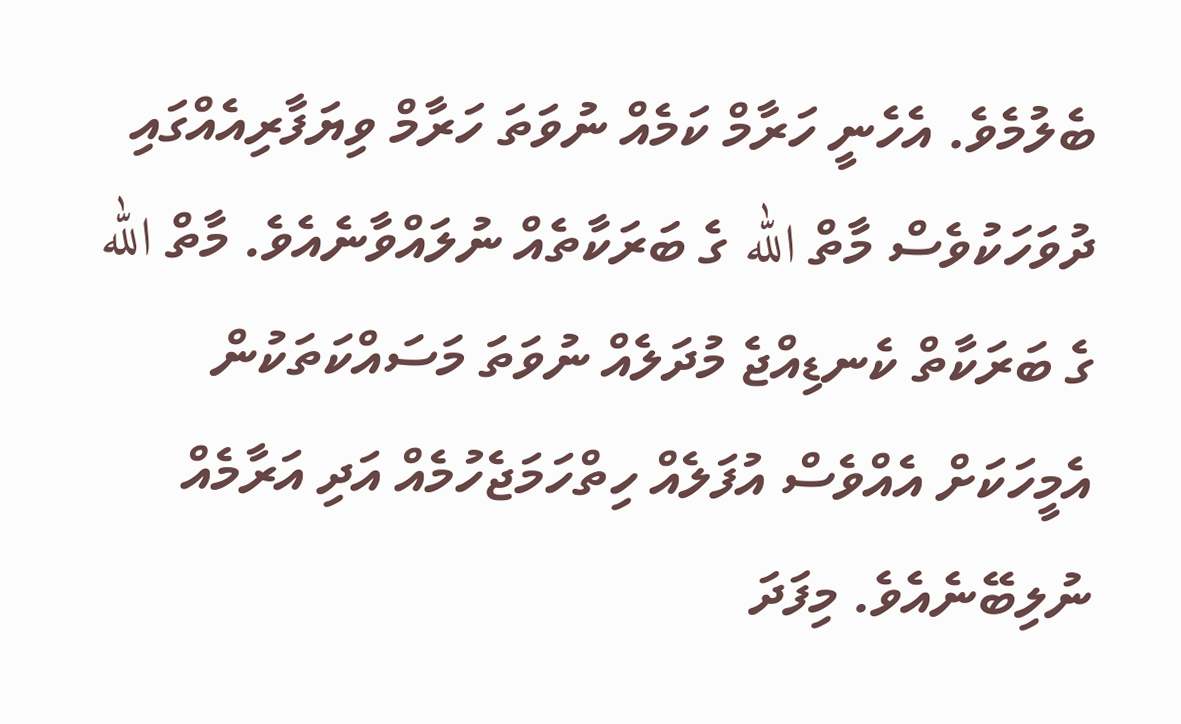ބެލުމެވެ. އެހެނީ ހަރާމް ކަމެއް ނުވަތަ ހަރާމް ވިޔަފާރިއެއްގައި ދުވަހަކުވެސް މާތް الله ގެ ބަރަކާތެއް ނުލައްވާނެއެވެ. މާތް الله ގެ ބަރަކާތް ކެނޑިއްޖެ މުދަލެއް ނުވަތަ މަސައްކަތަކުން އެމީހަކަށް އެއްވެސް އުފަލެއް ހިތްހަމަޖެހުމެއް އަދި އަރާމެއް ނުލިބޭނެއެވެ. މިފަދަ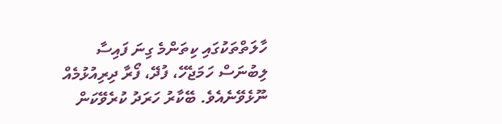ހާލަތްތަކުގައި ކިތަންމެ ގިނަ ފައިސާ ލިބުނަސް ހަމަޖެހޭ، ފުދޭ، ފޯރާ ދިރިއުޅުމެއް ނޫޅެވޭނެއެވެ. ބޭކާރު ހަރަދު ކުރެވޭކަން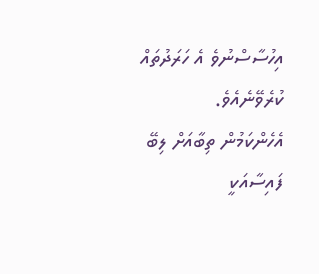އިހުސާސްނުވެ އެ ހަރަދުތައް ކުރެވޭނެއެވެ.
އެހެންކަމުން ތިބާއަށް ލިބޭ ފައިސާއަކީ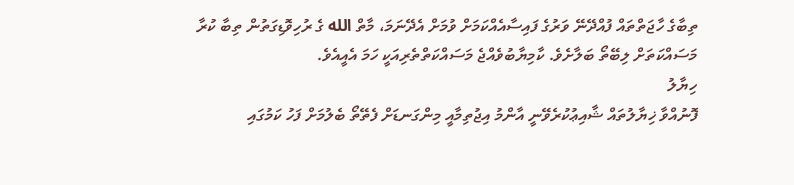ތިބާގެ ހާޖަތްތައް ފުއްދޭނޭ ވަރުގެ ފައިސާއެއްކަމަށް ވުމަށް އެދޭނަމަ، މާތް الله ގެ ރުހިވޮޑިގަތުން ތިބާ ކުރާ މަސައްކަތަށް ލިބޭތޯ ބަލާށެވެ. ކާމިޔާބުވެއްޖެ މަސައްކަތްތެރިއަކީ ހަމަ އެއީއެވެ.
ހިޔާލު
ފޮނުއްވާ ޚިޔާލުތައް ޝާއިޢުކުރެވޭނީ އާންމު އިޖުތިމާއީ މިންގަނޑަށް ފެތޭތޯ ބެލުމަށް ފަހު ކަމުގައި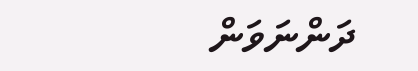ދަންނަވަން